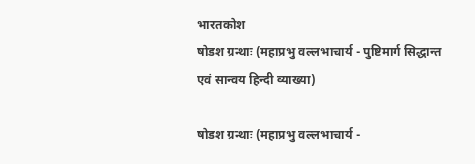भारतकोश
षोडश ग्रन्थाः (महाप्रभु वल्लभाचार्य - पुष्टिमार्ग सिद्धान्त एवं सान्वय हिन्दी व्याख्या)

षोडश ग्रन्थाः (महाप्रभु वल्लभाचार्य -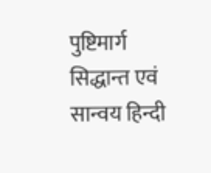पुष्टिमार्ग सिद्धान्त एवं सान्वय हिन्दी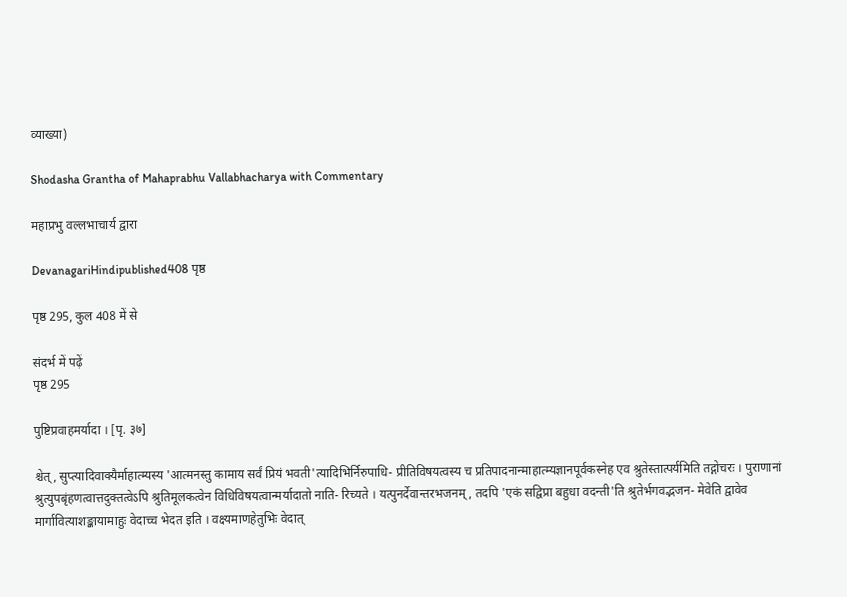व्याख्या)

Shodasha Grantha of Mahaprabhu Vallabhacharya with Commentary

महाप्रभु वल्लभाचार्य द्वारा

DevanagariHindipublished408 पृष्ठ

पृष्ठ 295, कुल 408 में से

संदर्भ में पढ़ें
पृष्ठ 295

पुष्टिप्रवाहमर्यादा । [पृ. ३७]

श्चेत्, सुप्त्यादिवाक्यैर्माहात्म्यस्य 'आत्मनस्तु कामाय सर्वं प्रियं भवती'त्यादिभिर्निरुपाधि- प्रीतिविषयत्वस्य च प्रतिपादनान्माहात्म्यज्ञानपूर्वकस्नेह एव श्रुतेस्तात्पर्यमिति तद्गोचरः । पुराणानां श्रुत्युपबृंहणत्वात्तदुक्तत्वेऽपि श्रुतिमूलकत्वेन विधिविषयत्वान्मर्यादातो नाति- रिच्यते । यत्पुनर्देवान्तरभजनम्, तदपि 'एकं सद्विप्रा बहुधा वदन्ती'ति श्रुतेर्भगवद्भजन- मेवेति द्वावेव मार्गावित्याशङ्कायामाहुः वेदाच्च भेदत इति । वक्ष्यमाणहेतुभिः वेदात्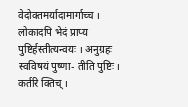वेदोक्तमर्यादामार्गाच्च । लोकादपि भेदं प्राप्य पुष्टिर्हस्तीत्यन्वयः । अनुग्रहः स्वविषयं पुष्णा- तीति पुष्टिः । कर्तरि क्तिच् ।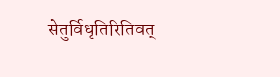सेतुर्विधृतिरितिवत्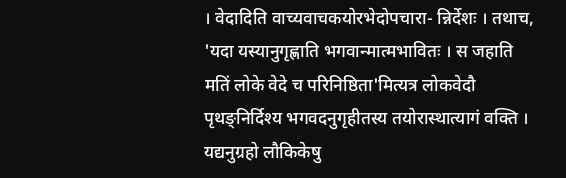। वेदादिति वाच्यवाचकयोरभेदोपचारा- न्निर्देशः । तथाच, 'यदा यस्यानुगृह्णाति भगवान्मात्मभावितः । स जहाति मतिं लोके वेदे च परिनिष्ठिता'मित्यत्र लोकवेदौ पृथङ्निर्दिश्य भगवदनुगृहीतस्य तयोरास्थात्यागं वक्ति । यद्यनुग्रहो लौकिकेषु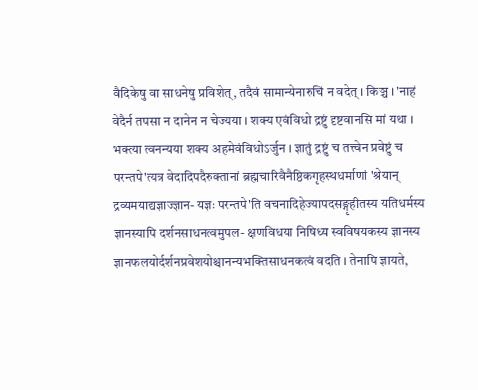वैदिकेषु वा साधनेषु प्रविशेत्, तदैवं सामान्येनारुचिं न वदेत् । किञ्च । 'नाहं वेदैर्न तपसा न दानेन न चेज्यया । शक्य एवंविधो द्रष्टुं दृष्टवानसि मां यथा । भक्त्या त्वनन्यया शक्य अहमेवंविधोऽर्जुन । ज्ञातुं द्रष्टुं च तत्त्वेन प्रवेष्टुं च परन्तपे'त्यत्र वेदादिपदैरुक्तानां ब्रह्मचारिवैनैष्ठिकगृहस्थधर्माणां 'श्रेयान् द्रव्यमयाद्यज्ञाज्ज्ञान- यज्ञः परन्तपे'ति वचनादिहेज्यापदसङ्गृहीतस्य यतिधर्मस्य ज्ञानस्यापि दर्शनसाधनत्वमुपल- क्षणविधया निषिध्य स्वविषयकस्य ज्ञानस्य ज्ञानफलयोर्दर्शनप्रवेशयोश्चानन्यभक्तिसाधनकत्वं वदति । तेनापि ज्ञायते,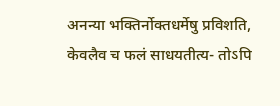अनन्या भक्तिर्नोक्तधर्मेषु प्रविशति, केवलैव च फलं साधयतीत्य- तोऽपि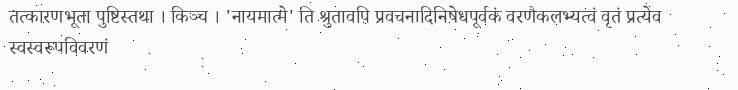तत्कारणभूता पुष्टिस्तथा । किञ्च । 'नायमात्मे' ति श्रुतावपि प्रवचनादिनिषेधपूर्वकं वरणैकलभ्यत्वं वृतं प्रत्येव स्वस्वरूपविवरणं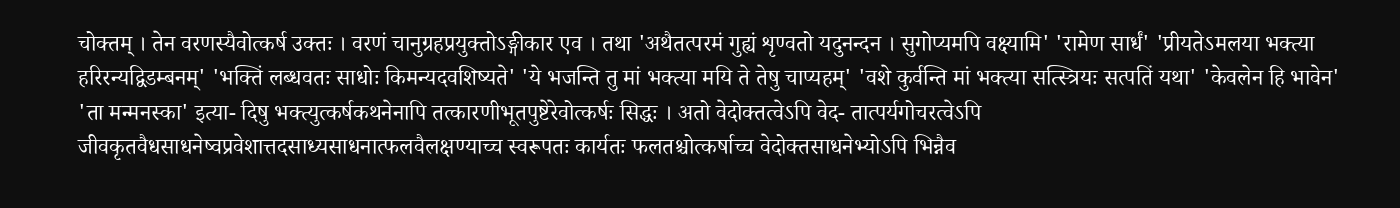चोक्तम् । तेन वरणस्यैवोत्कर्ष उक्तः । वरणं चानुग्रहप्रयुक्तोऽङ्गीकार एव । तथा 'अथैतत्परमं गुह्यं शृण्वतो यदुनन्दन । सुगोप्यमपि वक्ष्यामि' 'रामेण सार्धं' 'प्रीयतेऽमलया भक्त्या हरिरन्यद्विडम्बनम्' 'भक्तिं लब्धवतः साधोः किमन्यदवशिष्यते' 'ये भजन्ति तु मां भक्त्या मयि ते तेषु चाप्यहम्' 'वशे कुर्वन्ति मां भक्त्या सत्स्त्रियः सत्पतिं यथा' 'केवलेन हि भावेन' 'ता मन्मनस्का' इत्या- दिषु भक्त्युत्कर्षकथनेनापि तत्कारणीभूतपुष्टेरेवोत्कर्षः सिद्धः । अतो वेदोक्तत्वेऽपि वेद- तात्पर्यगोचरत्वेऽपि जीवकृतवैधसाधनेष्वप्रवेशात्तदसाध्यसाधनात्फलवैलक्षण्याच्च स्वरूपतः कार्यतः फलतश्चोत्कर्षाच्च वेदोक्तसाधनेभ्योऽपि भिन्नैव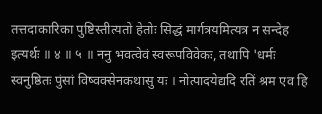तत्तदाकारिका पुष्टिस्तीत्यतो हेतोः सिद्धं मार्गत्रयमित्यत्र न सन्देह इत्यर्थः ॥ ४ ॥ ५ ॥ ननु भवत्वेवं स्वरूपविवेकः, तथापि 'धर्मः स्वनुष्ठितः पुंसां विष्वक्सेनकथासु यः । नोत्पादयेद्यदि रतिं श्रम एव हि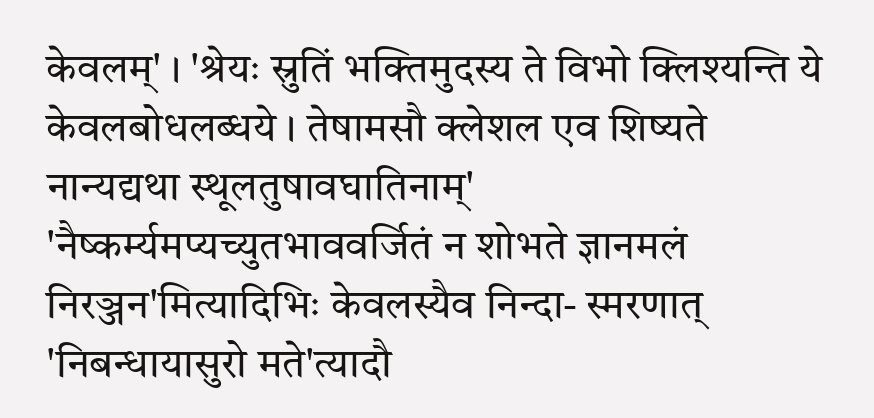केवलम्' । 'श्रेयः स्रुतिं भक्तिमुदस्य ते विभो क्लिश्यन्ति ये केवलबोधलब्धये । तेषामसौ क्लेशल एव शिष्यते नान्यद्यथा स्थूलतुषावघातिनाम्' 'नैष्कर्म्यमप्यच्युतभाववर्जितं न शोभते ज्ञानमलं निरञ्जन'मित्यादिभिः केवलस्यैव निन्दा- स्मरणात् 'निबन्धायासुरो मते'त्यादौ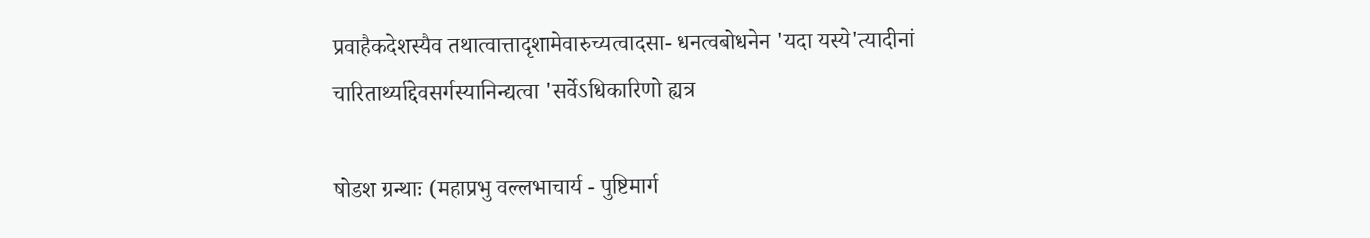प्रवाहैकदेशस्यैव तथात्वात्तादृशामेवारुच्यत्वादसा- धनत्वबोधनेन 'यदा यस्ये'त्यादीनां चारितार्थ्याद्देवसर्गस्यानिन्द्यत्वा 'सर्वेऽधिकारिणो ह्यत्र

षोडश ग्रन्थाः (महाप्रभु वल्लभाचार्य - पुष्टिमार्ग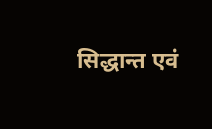सिद्धान्त एवं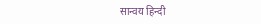सान्वय हिन्दी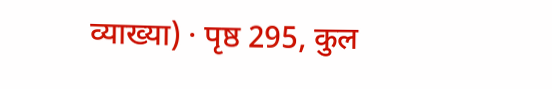व्याख्या) · पृष्ठ 295, कुल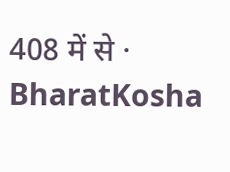408 में से · BharatKosha